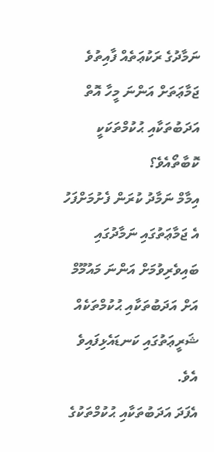ނަމާދުގެ ރަކުޢަތެއް ފާއިތުވެ ޖަމާޢަތަށް އަންނަ މީހާ އޮތް އަދަބުތަކާއި ޙުކުމްތަކަކީ ކޮބާތޯއެވެ؟
އިމާމް ނަމާދު ކުރަން ފެށުމަށްފަހު އެ ޖަމާޢަތުގައި ނަމާދުގައި ބައިވެރިވުމަށް އަންނަ މައުމޫމް އަށް އަދަބުތަކާއި ޙުކުމްތަކެއް ޝަރީޢަތުގައި ކަނޑައެޅިފައިވެ އެވެ.
އެފަދަ އަދަބުތަކާއި ޙުކުމްތަކުގެ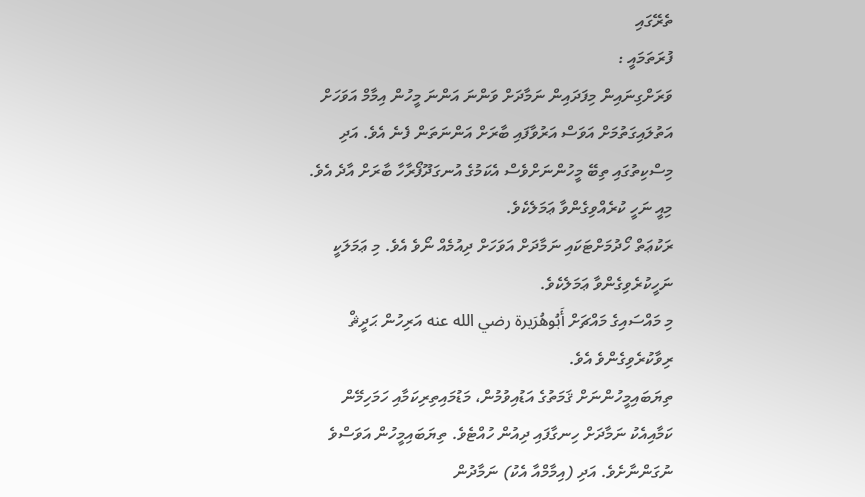ތެރޭގައި
ފުރަތަމައީ :
ވަރަށްގިނައިން މިފަދައިން ނަމާދަށް ވަންނަ އަންނަ މީހުން އިމާމް އަވަހަށް އަތުލައިގަތުމަށް އަވަސް އަރުވާފައި ބާރަށް އަންނަތަން ފެނެ އެވެ. އަދި މިސްކިތުގައި ތިބޭ މީހުންނަށްވެސް އެކަމުގެ އުނގަދޫފޯރާހާ ބާރަށް އާދެ އެވެ. މިއީ ނަހީ ކުރެއްވިގެންވާ ޢަމަލެކެވެ.
ރަކުޢަތް ހޯދުމަށްޓަކައި ނަމާދަށް އަވަހަށް ދިއުމެއް ނޯވެ އެވެ. މި ޢަމަލަކީ ނަހީކުރެވިގެންވާ ޢަމަލެކެވެ.
މި މައްސައިގެ މައްޗަށް أَبُوهُرَيرة رضي الله عنه އަރިހުން ޙަދީޘް ރިވާކުރެވިގެންވެ އެވެ.
ތިޔަބައިމީހުންނަށް ޤަމަތުގެ އަޑުއިވުމުން، މަޑުމައިތިރިކަމާއި ހަމަހިމޭން ކަމާއިއެކު ނަމާދަށް ހިނގާފައި ދިއުން ހުއްޓެވެ. ތިޔަބައިމީހުން އަވަސްވެ ނުގަންނާށެވެ. އަދި (އިމާމްއާ އެކު) ނަމާދުން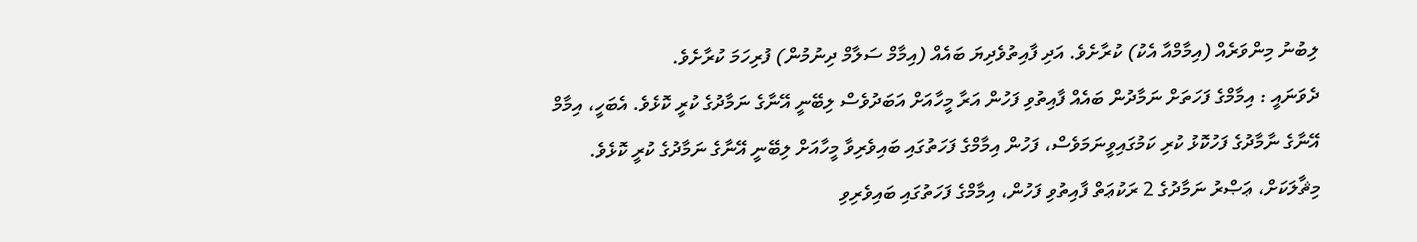ލިބުނު މިންވަރެއް (އިމާމްއާ އެކު) ކުރާށެވެ. އަދި ފާއިތުވެދިޔަ ބައެއް (އިމާމް ސަލާމް ދިނުމުން) ފުރިހަމަ ކުރާށެވެ.
ދެވަނައީ : އިމާމްގެ ފަހަތަށް ނަމާދުން ބައެއް ފާއިތުވި ފަހުން އަރާ މީހާއަށް އަބަދުވެސް ލިބޭނީ އޭނާގެ ނަމާދުގެ ކުރީ ކޮޅެވެ. އެބަހީ، އިމާމް އޭނާގެ ނާމާދުގެ ފަހުކޮޅު ކުރި ކަމުގައިވީނަމަވެސް، ފަހުން އިމާމްގެ ފަހަތުގައި ބައިވެރިވާ މީހާއަށް ލިބޭނީ އޭނާގެ ނަމާދުގެ ކުރީ ކޮޅެވެ.
މިޘާލަކަށް، ޢަޞްރު ނަމާދުގެ 2 ރަކުޢަތް ފާއިތުވި ފަހުން، އިމާމްގެ ފަހަތުގައި ބައިވެރިވި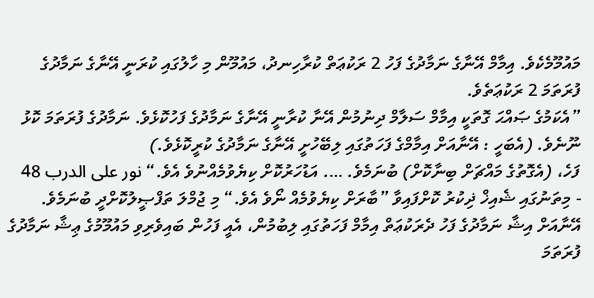މައުމޫމެކެވެ. އިމާމް އޭނާގެ ނަމާދުގެ ފަހު 2 ރަކުޢަތް ކުރާހިނދު، މައުމޫން މި ހާލުގައި ކުރަނީ އޭނާގެ ނަމާދުގެ ފުރަތަމަ 2 ރަކުޢަތެވެ.
”އެކަމުގެ ޞައްޙަ ގޮތަކީ އިމާމް ސަލާމް ދިނުމުން އޭނާ ކުރާނީ އޭނާގެ ނަމާދުގެ ފަހުކޮޅެވެ. ނަމާދުގެ ފުރަތަމަ ކޮޅު ނޫނެވެ. (އެބަހީ : އޭނާއަށް އިމާމްގެ ފަހަތުގައި ލިބޭހުށީ އޭނާގެ ނަމާދުގެ ކުރީކޮޅެވެ.)
ފަހެ، (އެގޮތުގެ މައްޗަށް ބިނާކޮށް) ބުނަމެވެ. …. އަޑުހަރުކޮށް ކިޔެވުމެއްނުވެ އެވެ.“ نور على الدرب 48
- މިތަނުގައި ޝެއިޚް ޛިކުރު ކޮށްފައިވާ ”ބާރަށް ކިޔެވުމެއް ނޯވެ އެވެ.“ މި ޖުމްލަ ތަފްޞީލުކޮށްދީ ބުނަމެވެ.
އޭނާއަށް އިޝާ ނަމާދުގެ ފަހު ދެރަކުޢަތް އިމާމް ފަހަތުގައި ލިބުމުން، އެއީ ފަހުން ބައިވެރިވި މައުމޫމުގެ ޢިޝާ ނަމާދުގެ ފުރަތަމަ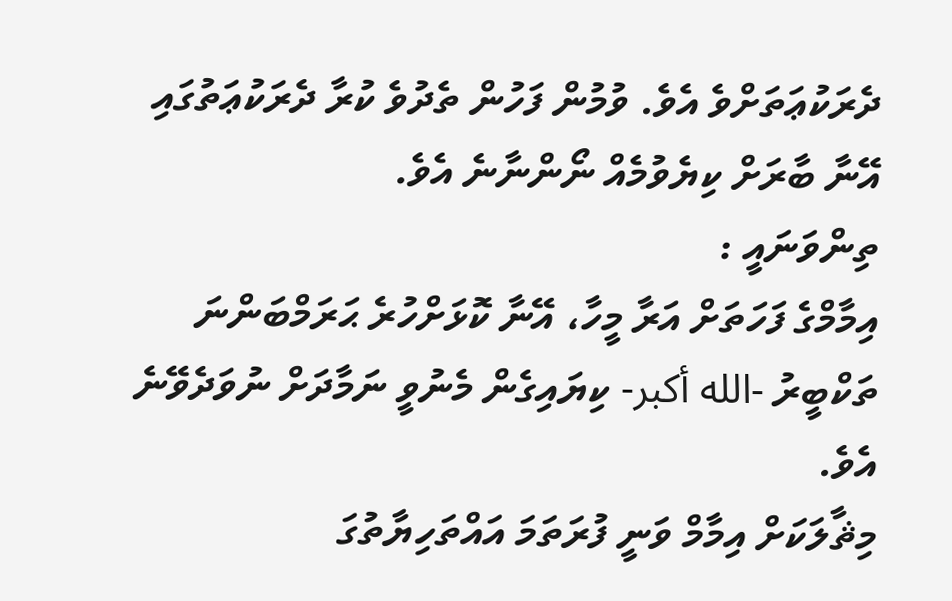ދެރަކުޢަތަށްވެ އެވެ. ވުމުން ފަހުން ތެދުވެ ކުރާ ދެރަކުޢަތުގައި އޭނާ ބާރަށް ކިޔެވުމެއް ނޯންނާނެ އެވެ.
ތިންވަނައީ :
އިމާމްގެ ފަހަތަށް އަރާ މީހާ، އޭނާ ކޮޅަށްހުރެ ޙަރަމްބަންނަ ތަކްބީރު -الله أكبر- ކިޔައިގެން މެނުވީ ނަމާދަށް ނުވަދެވޭނެ އެވެ.
މިޘާލަކަށް އިމާމް ވަނީ ފުރަތަމަ އައްތަހިޔާތުގަ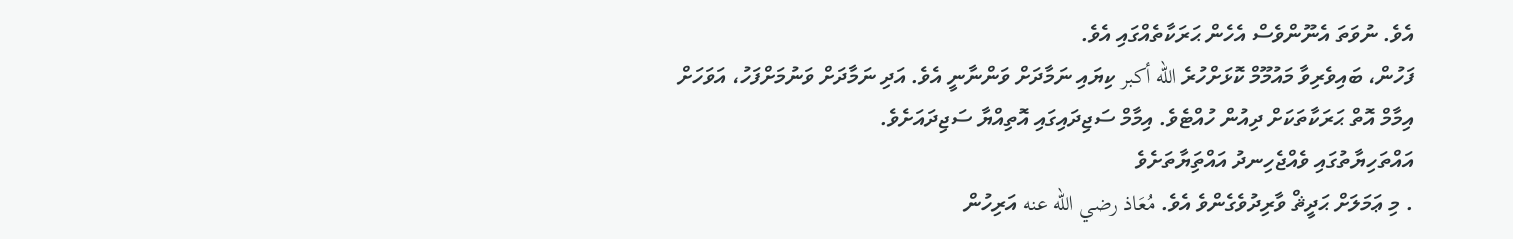އެވެ. ނުވަތަ އެނޫންވެސް އެހެން ޙަރަކާތެއްގައި އެވެ.
ފަހުން، ބައިވެރިވާ މައުމޫމް ކޮޅަށްހުރެ الله أكبر ކިޔައި ނަމާދަށް ވަންނާނީ އެވެ. އަދި ނަމާދަށް ވަނުމަށްފަހު، އަވަހަށް އިމާމް އޮތް ޙަރަކާތަކަށް ދިއުން ހުއްޓެވެ. އިމާމް ސަޖިދައިގައި އޮތިއްޔާ ސަޖިދައަށެވެ.
އައްތަހިޔާތުގައި ވެއްޖެހިނދު އައްތަިޔާތަށެވެ
. މި ޢަމަލަށް ޙަދީޘް ވާރިދުވެގެންވެ އެވެ. مُعَاذ رضي الله عنه އަރިހުން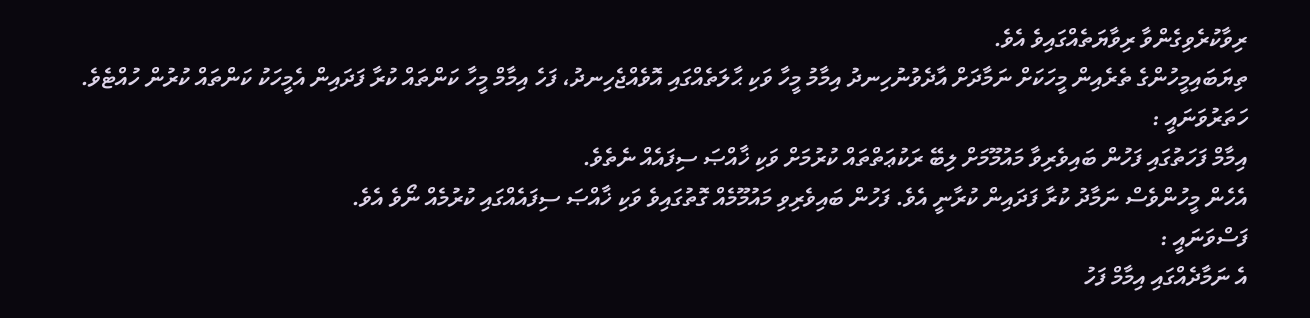ރިވާކުރެވިގެންވާ ރިވާޔަތެއްގައިވެ އެވެ.
ތިޔަބައިމީހުންގެ ތެރެއިން މީހަކަށް ނަމާދަށް އާދެވުނުހިނދު އިމާމު މީހާ ވަކި ޙާލަތެއްގައި އޮވެއްޖެހިނދު، ފަހެ އިމާމް މީހާ ކަންތައް ކުރާ ފަދައިން އެމީހަކު ކަންތައް ކުރުން ހުއްޓެވެ.
ހަތަރުވަނައީ :
އިމާމް ފަހަތުގައި ފަހުން ބައިވެރިވާ މައުމޫމަށް ލިބޭ ރަކުޢަތްތައް ކުރުމަށް ވަކި ޚާއްޞަ ސިފައެއް ނެތެވެ.
އެހެން މީހުންވެސް ނަމާދު ކުރާ ފަދައިން ކުރާނީ އެވެ. ފަހުން ބައިވެރިވި މައުމޫމެއް ގޮތުގައިވެ ވަކި ޚާއްޞަ ސިފައެއްގައި ކުރުމެއް ނޯވެ އެވެ.
ފަސްވަނައީ :
އެ ނަމާދެއްގައި އިމާމް ފަހު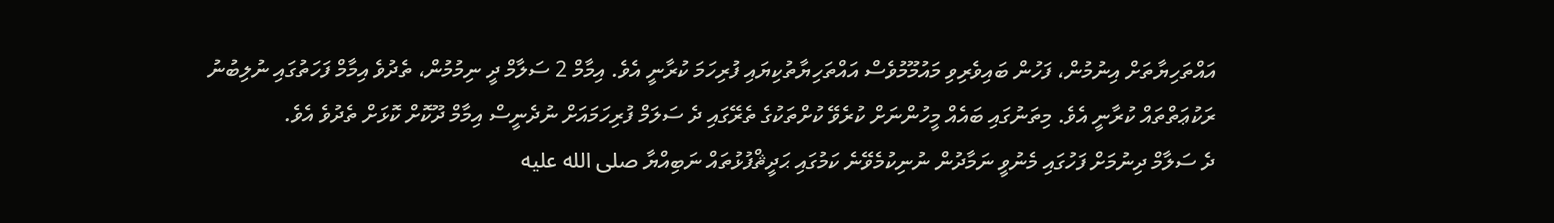އައްތަހިޔާތަށް އިނުމުން، ފަހުން ބައިވެރިވި މައުމޫމުވެސް އައްތަހިޔާތުކިޔައި ފުރިހަމަ ކުރާނީ އެވެ. އިމާމް 2 ސަލާމް ދީ ނިމުމުން، ތެދުވެ އިމާމް ފަހަތުގައި ނުލިބުނު ރަކުޢަތްތައް ކުރާނީ އެވެ. މިތަނުގައި ބައެއް މީހުންނަށް ކުރެވޭ ކުށްތަކުގެ ތެރޭގައި ދެ ސަލަމް ފުރިހަމައަށް ނުދެނީސް އިމާމް ދޫކޮށް ކޮޅަށް ތެދުވެ އެވެ.
ދެ ސަލާމް ދިނުމަށް ފަހުގައި މެނުވީ ނަމާދުން ނުނިކުމެވޭނެ ކަމުގައި ޙަދީޘްފުޅުތައް ނަބިއްޔާ صلى الله عليه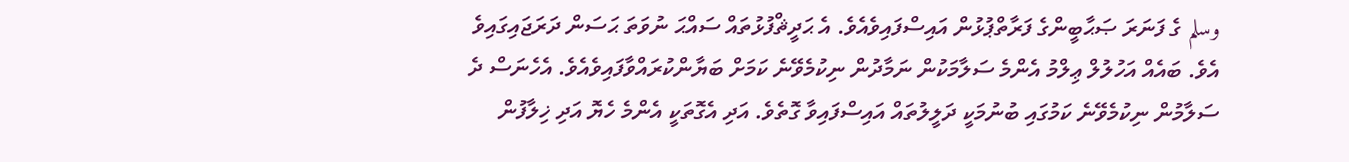وسلم ގެ ފަނަރަ ޞަޙާބީންގެ ފަރާތްޕުޅުން އައިސްފައިވެއެވެ. އެ ޙަދީޘްފުޅުތައް ސައްޙަ ނުވަތަ ޙަސަން ދަރަޖައިގައިވެ އެވެ. ބައެއް އަހުލުލް ޢިލްމު އެންމެ ސަލާމަކުން ނަމާދުން ނިކުމެވޭނެ ކަމަށް ބަޔާންކުރައްވާފައިވެއެވެ. އެހެނަސް ދެ ސަލާމުން ނިކުމެވޭނެ ކަމުގައި ބުނުމަކީ ދަލީލުތައް އައިސްފައިވާ ގޮތެވެ. އަދި އެގޮތަކީ އެންމެ ހެޔޮ އަދި ޚިލާފުން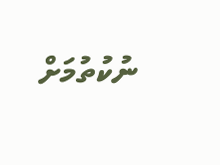ނުކުތުމަށް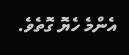އެންމެ ހެޔޮ ގޮތެވެ.